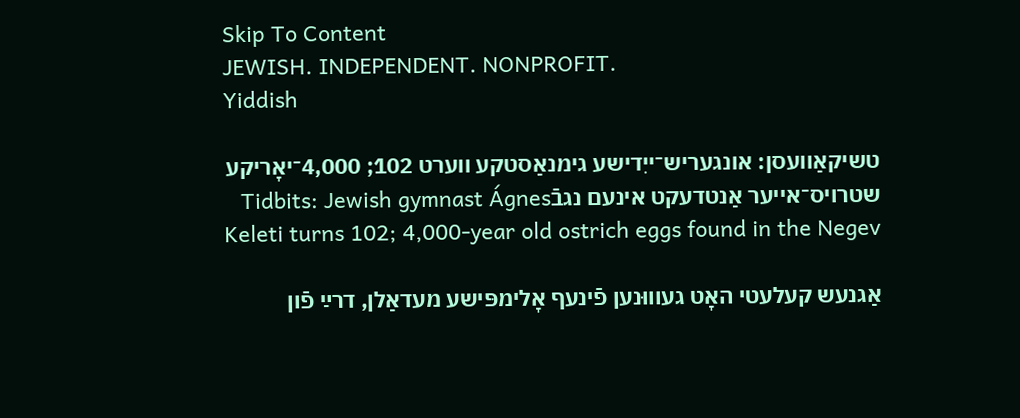Skip To Content
JEWISH. INDEPENDENT. NONPROFIT.
Yiddish

טשיקאַוועסן: אונגעריש־ייִדישע גימנאַסטקע ווערט 102; 4,000־יאָריקע שטרויס־אייער אַנטדעקט אינעם נגבֿTidbits: Jewish gymnast Ágnes Keleti turns 102; 4,000-year old ostrich eggs found in the Negev

אַגנעש קעלעטי האָט געוווּנען פֿינעף אָלימפּישע מעדאַלן, דרײַ פֿון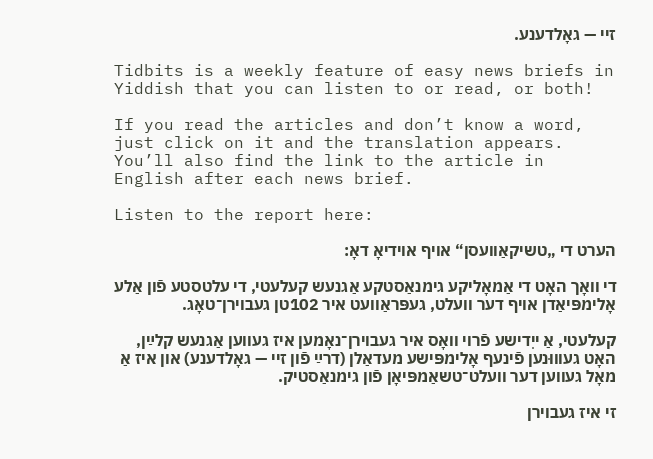זיי — גאָלדענע.

Tidbits is a weekly feature of easy news briefs in Yiddish that you can listen to or read, or both!

If you read the articles and don’t know a word, just click on it and the translation appears. You’ll also find the link to the article in English after each news brief.

Listen to the report here:

הערט די „טשיקאַוועסן“ אויף אוידיאָ דאָ:

די וואָך האָט די אַמאָליקע גימנאַסטקע אַגנעש קעלעטי, די עלטסטע פֿון אַלע אָלימפּיאַדן אויף דער וועלט, געפּראַוועט איר 102טן געבוירן־טאָג.

קעלעטי, אַ ייִדישע פֿרוי וואָס איר געבוירן־נאָמען איז געווען אַגנעש קלײַן, האָט געוווּנען פֿינעף אָלימפּישע מעדאַלן (דרײַ פֿון זיי — גאָלדענע) און איז אַ מאָל געווען דער וועלט־טשאַמפּיאָן פֿון גימנאַסטיק.

זי איז געבוירן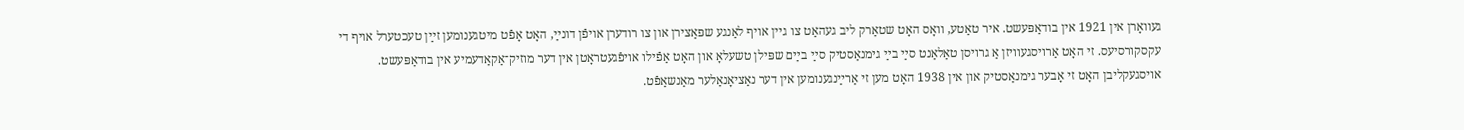געוואָרן אין 1921 אין בודאַפּעשט. איר טאַטע, וואָס האָט שטאַרק ליב געהאַט צו גיין אויף לאַנגע שפּאַצירן און צו רודערן אויפֿן דונײַ, האָט אָפֿט מיטגענומען זײַן טעכטערל אויף די עקסקורסיעס. זי האָט אַרויסגעוויזן אַ גרויסן טאַלאַנט סײַ בײַ גימנאַסטיק סײַ בײַם שפּילן טשעלאָ און האָט אַפֿילו אויפֿגעטראָטן אין דער מוזיק־אַקאַדעמיע אין בודאַפּעשט. אויסגעקליבן האָט זי אָבער גימנאַסטיק און אין 1938 האָט מען זי אַרײַנגענומען אין דער נאַציאָנאַלער מאַנשאַפֿט.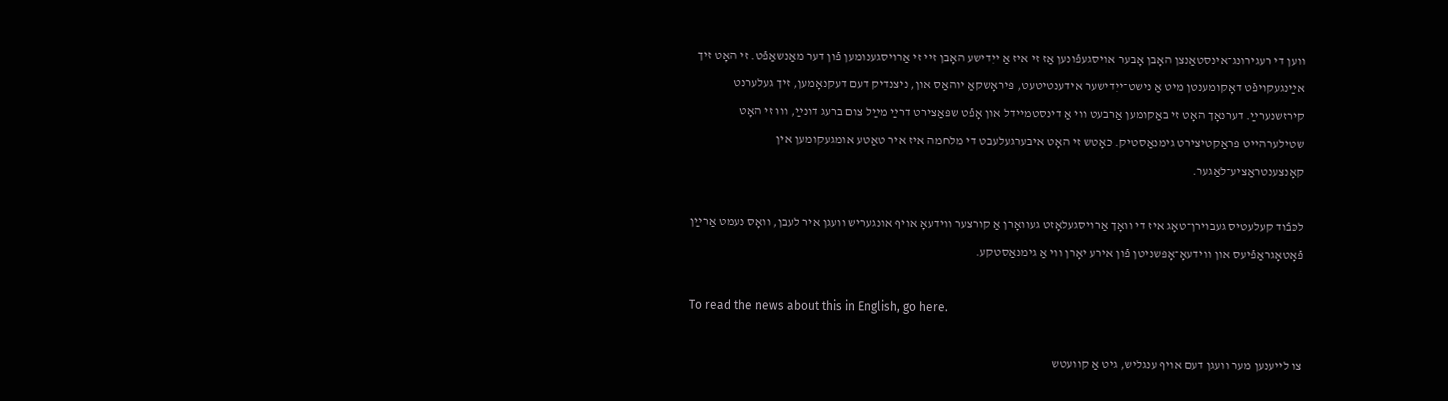ווען די רעגירונג־אינסטאַנצן האָבן אָבער אויסגעפֿונען אַז זי איז אַ ייִדישע האָבן זיי זי אַרויסגענומען פֿון דער מאַנשאַפֿט. זי האָט זיך אײַנגעקויפֿט דאָקומענטן מיט אַ נישט־ייִדישער אידענטיטעט, פּיראָשקאַ יוהאַס און, ניצנדיק דעם דעקנאָמען, זיך געלערנט קירזשנערײַ. דערנאָך האָט זי באַקומען אַרבעט ווי אַ דינסטמיידל און אָפֿט שפּאַצירט דרײַ מײַל צום ברעג דונײַ, וווּ זי האָט שטילערהייט פּראַקטיצירט גימנאַסטיק. כאָטש זי האָט איבערגעלעבט די מלחמה איז איר טאַטע אומגעקומען אין קאָנצענטראַציע־לאַגער.

לכּבֿוד קעלעטיס געבוירן־טאָג איז די וואָך אַרויסגעלאָזט געוואָרן אַ קורצער ווידעאָ אויף אונגעריש וועגן איר לעבן, וואָס נעמט אַרײַן פֿאָטאָגראַפֿיעס און ווידעאָ־אָפּשניטן פֿון אירע יאָרן ווי אַ גימנאַסטקע.

To read the news about this in English, go here.

צו לייענען מער וועגן דעם אויף ענגליש, גיט אַ קוועטש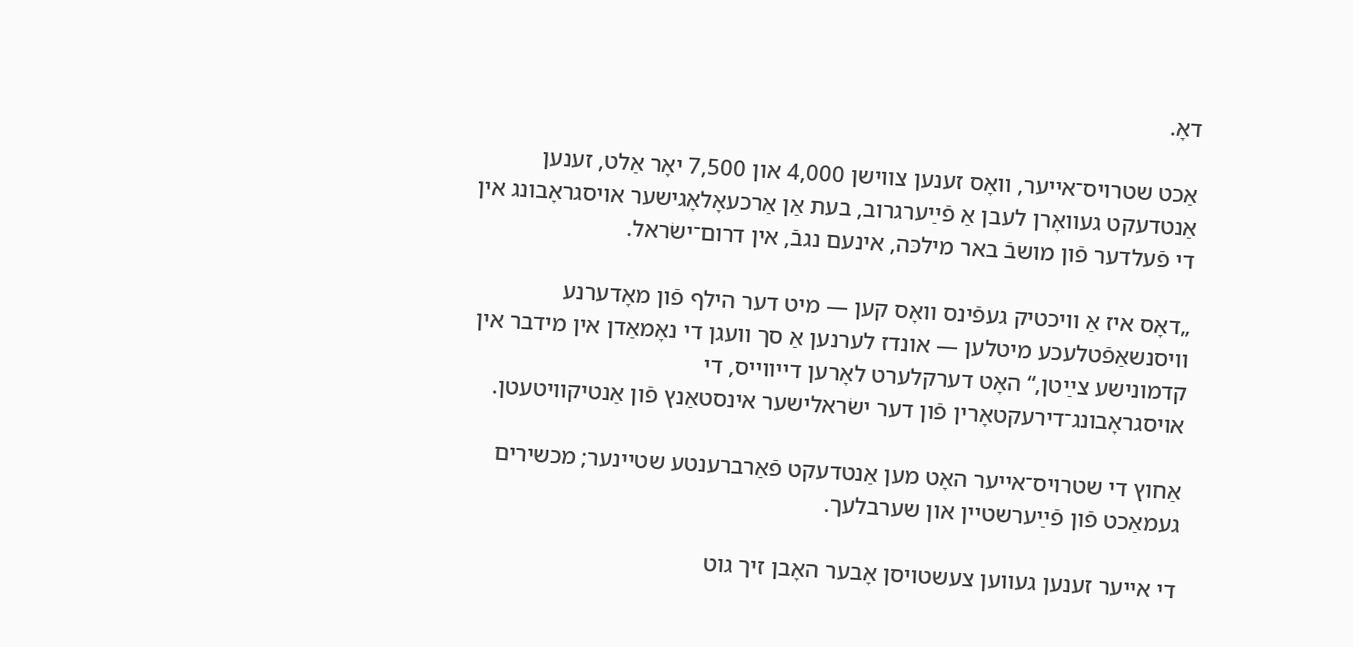דאָ.

אַכט שטרויס־אייער, וואָס זענען צווישן 4,000 און 7,500 יאָר אַלט, זענען אַנטדעקט געוואָרן לעבן אַ פֿײַערגרוב, בעת אַן אַרכעאָלאָגישער אויסגראָבונג אין די פֿעלדער פֿון מושבֿ באר מילכּה, אינעם נגבֿ, אין דרום־ישׂראל.

„דאָס איז אַ וויכטיק געפֿינס וואָס קען — מיט דער הילף פֿון מאָדערנע וויסנשאַפֿטלעכע מיטלען — אונדז לערנען אַ סך וועגן די נאָמאַדן אין מידבר אין קדמונישע צײַטן,“ האָט דערקלערט לאָרען דייווייס, די אויסגראָבונג־דירעקטאָרין פֿון דער ישׂראלישער אינסטאַנץ פֿון אַנטיקוויטעטן.

אַחוץ די שטרויס־אייער האָט מען אַנטדעקט פֿאַרברענטע שטיינער; מכשירים געמאַכט פֿון פֿײַערשטיין און שערבלעך.

די אייער זענען געווען צעשטויסן אָבער האָבן זיך גוט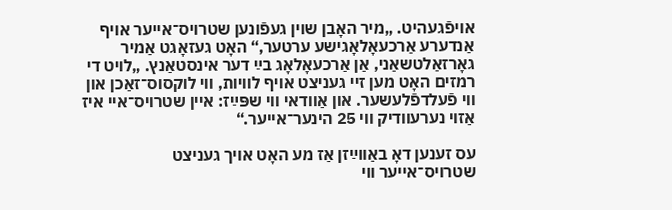אויפֿגעהיט. „מיר האָבן שוין געפֿונען שטרויס־אייער אויף אַנדערע אַרכעאָלאָגישע ערטער,“ האָט געזאָגט אַמיר גאָרזאַלטשאַני, אַן אַרכעאָלאָג בײַ דער אינסטאַנץ. „לויט די רמזים האָט מען זיי געניצט אויף לוויות, ווי לוקסוס־זאַכן און ווי פֿעלדפֿלעשער. און אַוודאי ווי שפּײַז: איין שטרויס־איי איז אַזוי נערעוודיק ווי 25 הינער־אייער.“

עס זענען דאָ באַווײַזן אַז מע האָט אויך געניצט שטרויס־אייער ווי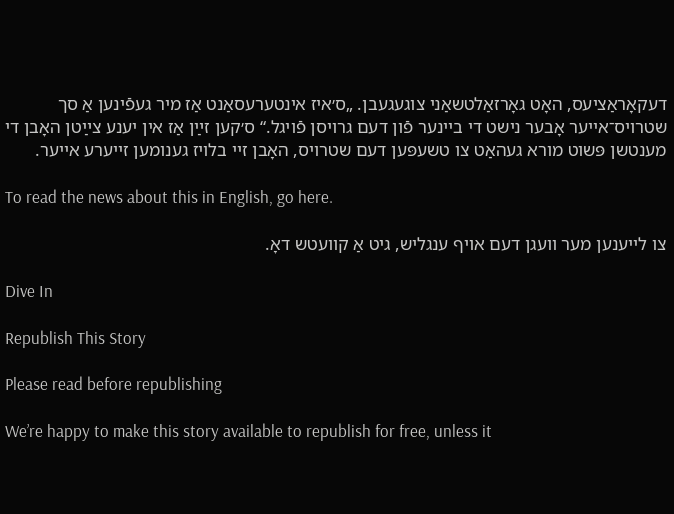דעקאָראַציעס, האָט גאָרזאַלטשאַני צוגעגעבן. „ס׳איז אינטערעסאַנט אַז מיר געפֿינען אַ סך שטרויס־אייער אָבער נישט די ביינער פֿון דעם גרויסן פֿויגל.“ ס׳קען זײַן אַז אין יענע צײַטן האָבן די מענטשן פּשוט מורא געהאַט צו טשעפּען דעם שטרויס, האָבן זיי בלויז גענומען זייערע אייער.

To read the news about this in English, go here.

צו לייענען מער וועגן דעם אויף ענגליש, גיט אַ קוועטש דאָ.

Dive In

Republish This Story

Please read before republishing

We’re happy to make this story available to republish for free, unless it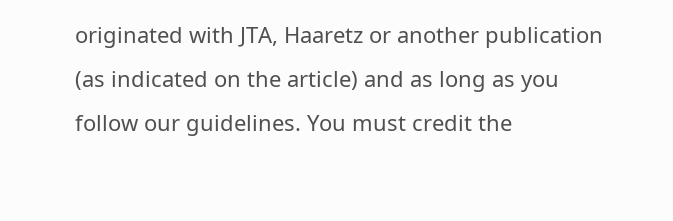originated with JTA, Haaretz or another publication (as indicated on the article) and as long as you follow our guidelines. You must credit the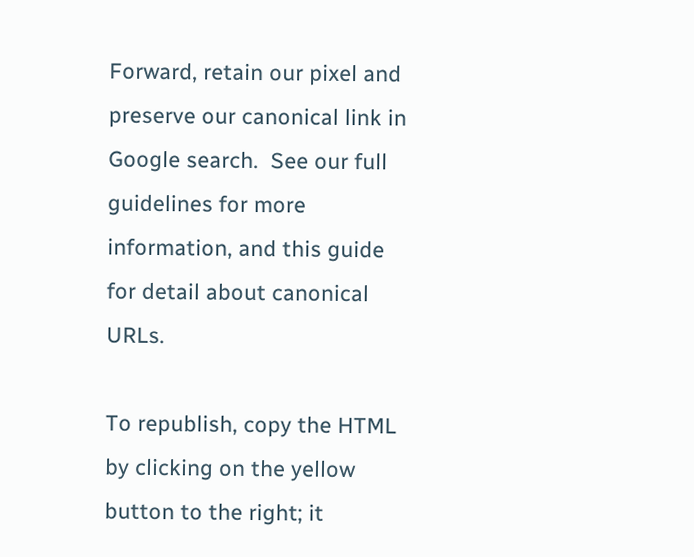Forward, retain our pixel and preserve our canonical link in Google search.  See our full guidelines for more information, and this guide for detail about canonical URLs.

To republish, copy the HTML by clicking on the yellow button to the right; it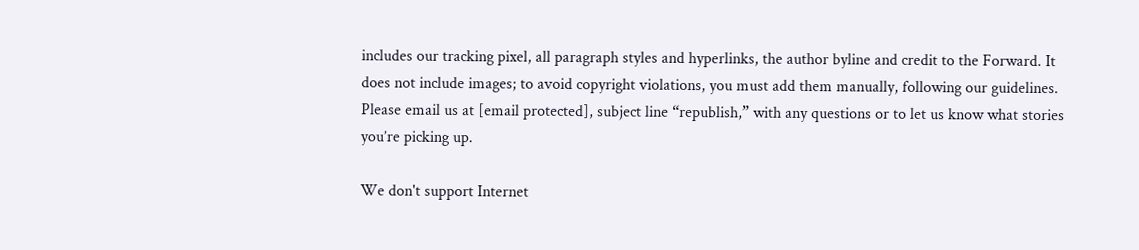includes our tracking pixel, all paragraph styles and hyperlinks, the author byline and credit to the Forward. It does not include images; to avoid copyright violations, you must add them manually, following our guidelines. Please email us at [email protected], subject line “republish,” with any questions or to let us know what stories you’re picking up.

We don't support Internet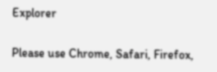Explorer

Please use Chrome, Safari, Firefox,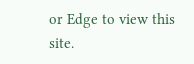or Edge to view this site.